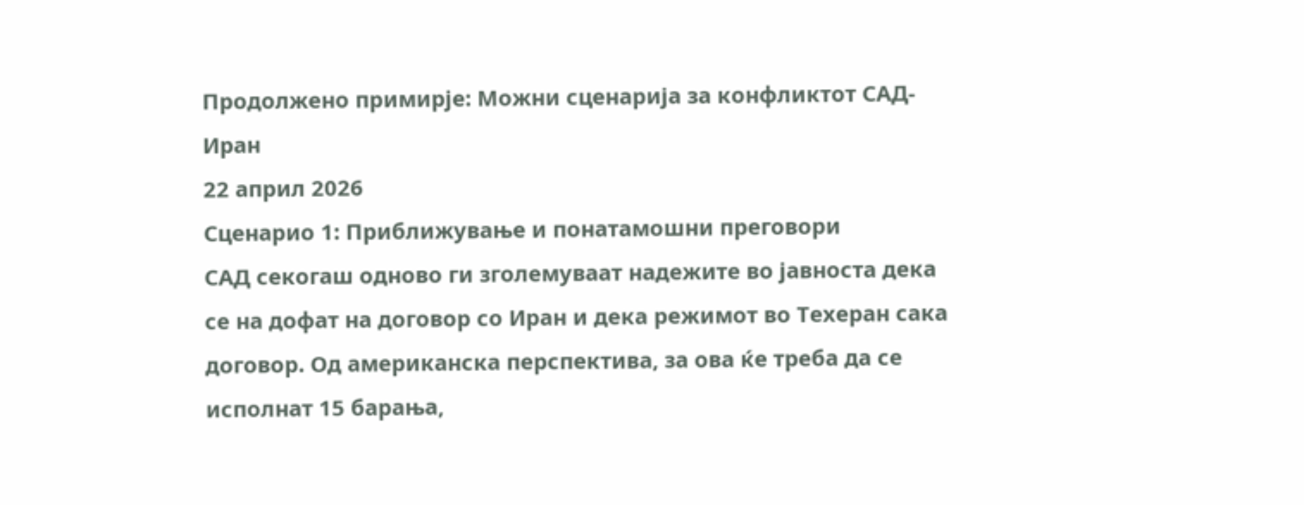Продолжено примирје: Можни сценарија за конфликтот САД-Иран
22 април 2026
Сценарио 1: Приближување и понатамошни преговори
САД секогаш одново ги зголемуваат надежите во јавноста дека се на дофат на договор со Иран и дека режимот во Техеран сака договор. Од американска перспектива, за ова ќе треба да се исполнат 15 барања,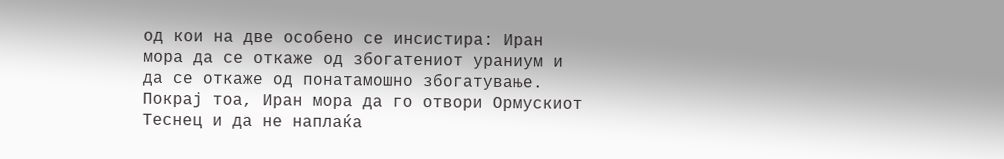од кои на две особено се инсистира: Иран мора да се откаже од збогатениот ураниум и да се откаже од понатамошно збогатување. Покрај тоа, Иран мора да го отвори Ормускиот Теснец и да не наплаќа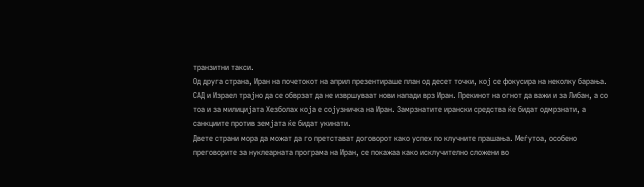транзитни такси.
Од друга страна, Иран на почетокот на април презентираше план од десет точки, кој се фокусира на неколку барања. САД и Израел трајно да се обврзат да не извршуваат нови напади врз Иран. Прекинот на огнот да важи и за Либан, а со тоа и за милицијата Хезболах која е сојузничка на Иран. Замрзнатите ирански средства ќе бидат одмрзнати, а санкциите против земјата ќе бидат укинати.
Двете страни мора да можат да го претстават договорот како успех по клучните прашања. Меѓутоа, особено преговорите за нуклеарната програма на Иран, се покажаа како исклучително сложени во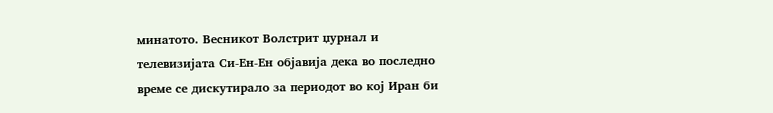минатото. Весникот Волстрит џурнал и телевизијата Си-Ен-Ен објавија дека во последно време се дискутирало за периодот во кој Иран би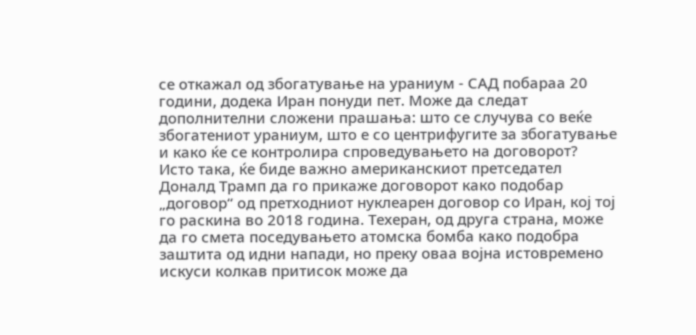се откажал од збогатување на ураниум - САД побараа 20 години, додека Иран понуди пет. Може да следат дополнителни сложени прашања: што се случува со веќе збогатениот ураниум, што е со центрифугите за збогатување и како ќе се контролира спроведувањето на договорот?
Исто така, ќе биде важно американскиот претседател Доналд Трамп да го прикаже договорот како подобар „договор“ од претходниот нуклеарен договор со Иран, кој тој го раскина во 2018 година. Техеран, од друга страна, може да го смета поседувањето атомска бомба како подобра заштита од идни напади, но преку оваа војна истовремено искуси колкав притисок може да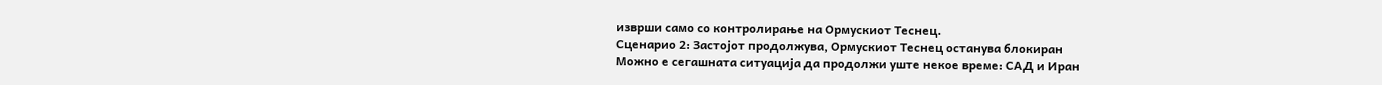изврши само со контролирање на Ормускиот Теснец.
Сценарио 2: Застојот продолжува, Ормускиот Теснец останува блокиран
Можно е сегашната ситуација да продолжи уште некое време: САД и Иран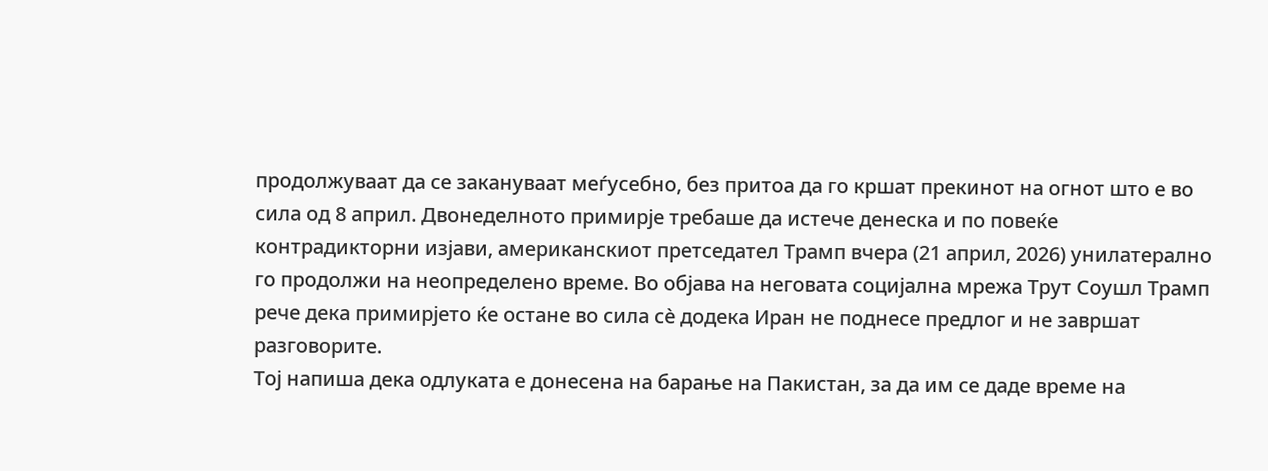продолжуваат да се закануваат меѓусебно, без притоа да го кршат прекинот на огнот што е во сила од 8 април. Двонеделното примирје требаше да истече денеска и по повеќе контрадикторни изјави, американскиот претседател Трамп вчера (21 април, 2026) унилатерално го продолжи на неопределено време. Во објава на неговата социјална мрежа Трут Соушл Трамп рече дека примирјето ќе остане во сила сè додека Иран не поднесе предлог и не завршат разговорите.
Тој напиша дека одлуката е донесена на барање на Пакистан, за да им се даде време на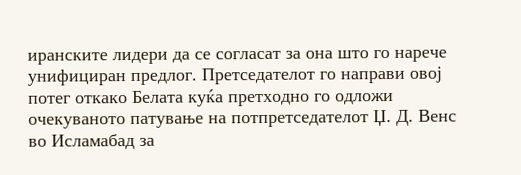иранските лидери да се согласат за она што го нарече унифициран предлог. Претседателот го направи овој потег откако Белата куќа претходно го одложи очекуваното патување на потпретседателот Џ. Д. Венс во Исламабад за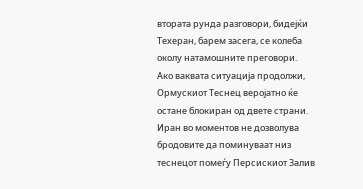втората рунда разговори, бидејќи Техеран, барем засега, се колеба околу натамошните преговори.
Ако ваквата ситуација продолжи, Ормускиот Теснец веројатно ќе остане блокиран од двете страни. Иран во моментов не дозволува бродовите да поминуваат низ теснецот помеѓу Персискиот Залив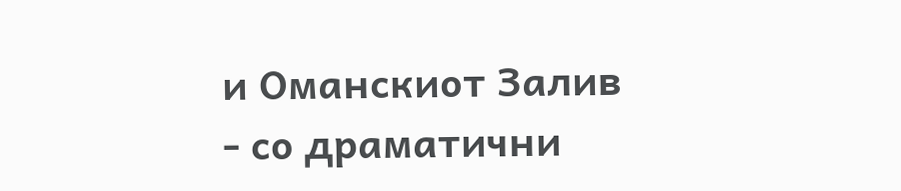и Оманскиот Залив - со драматични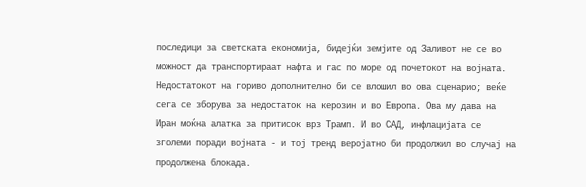последици за светската економија, бидејќи земјите од Заливот не се во можност да транспортираат нафта и гас по море од почетокот на војната.
Недостатокот на гориво дополнително би се влошил во ова сценарио; веќе сега се зборува за недостаток на керозин и во Европа. Ова му дава на Иран моќна алатка за притисок врз Трамп. И во САД, инфлацијата се зголеми поради војната - и тој тренд веројатно би продолжил во случај на продолжена блокада.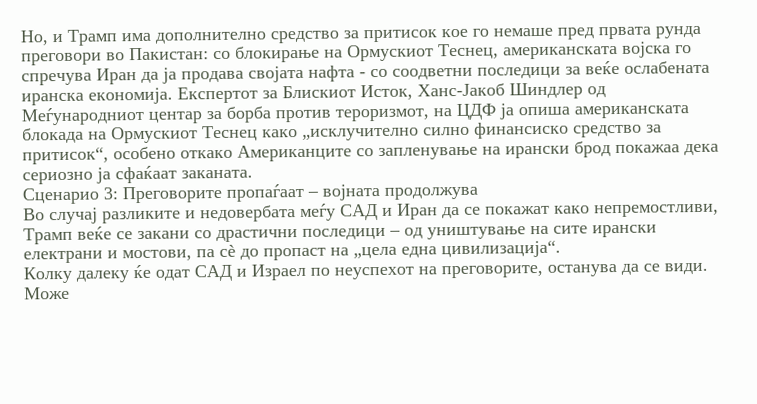Но, и Трамп има дополнително средство за притисок кое го немаше пред првата рунда преговори во Пакистан: со блокирање на Ормускиот Теснец, американската војска го спречува Иран да ја продава својата нафта - со соодветни последици за веќе ослабената иранска економија. Експертот за Блискиот Исток, Ханс-Јакоб Шиндлер од Меѓународниот центар за борба против тероризмот, на ЦДФ ја опиша американската блокада на Ормускиот Теснец како „исклучително силно финансиско средство за притисок“, особено откако Американците со запленување на ирански брод покажаа дека сериозно ја сфаќаат заканата.
Сценарио 3: Преговорите пропаѓаат – војната продолжува
Во случај разликите и недовербата меѓу САД и Иран да се покажат како непремостливи, Трамп веќе се закани со драстични последици – од уништување на сите ирански електрани и мостови, па сѐ до пропаст на „цела една цивилизација“.
Колку далеку ќе одат САД и Израел по неуспехот на преговорите, останува да се види. Може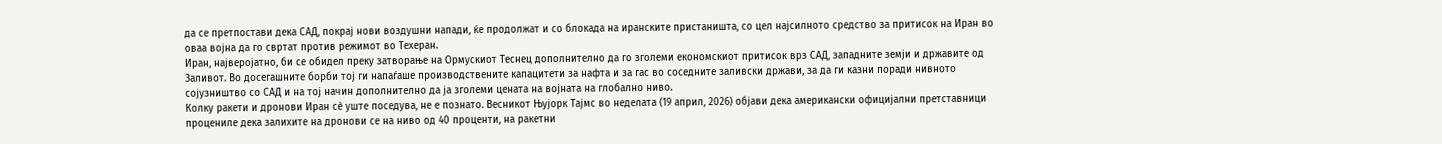да се претпостави дека САД, покрај нови воздушни напади, ќе продолжат и со блокада на иранските пристаништа, со цел најсилното средство за притисок на Иран во оваа војна да го свртат против режимот во Техеран.
Иран, најверојатно, би се обидел преку затворање на Ормускиот Теснец дополнително да го зголеми економскиот притисок врз САД, западните земји и државите од Заливот. Во досегашните борби тој ги напаѓаше производствените капацитети за нафта и за гас во соседните заливски држави, за да ги казни поради нивното сојузништво со САД и на тој начин дополнително да ја зголеми цената на војната на глобално ниво.
Колку ракети и дронови Иран сѐ уште поседува, не е познато. Весникот Њујорк Тајмс во неделата (19 април, 2026) објави дека американски официјални претставници процениле дека залихите на дронови се на ниво од 40 проценти, на ракетни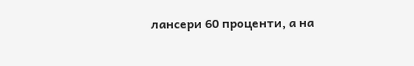лансери 60 проценти, а на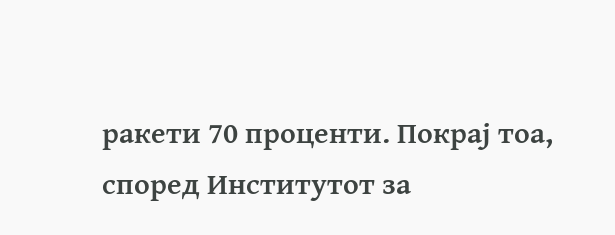ракети 70 проценти. Покрај тоа, според Институтот за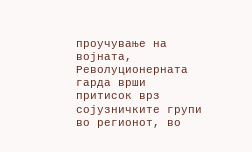проучување на војната, Револуционерната гарда врши притисок врз сојузничките групи во регионот, во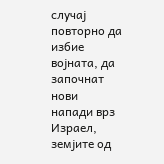случај повторно да избие војната, да започнат нови напади врз Израел, земјите од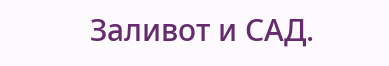Заливот и САД.